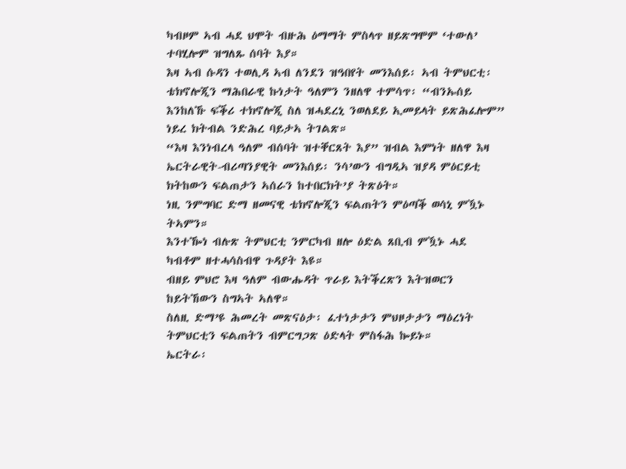ካብዞም ኣብ ሓደ ህሞት ብዙሕ ዕማማት ምስላጥ ዘይጽግሞም ‘ተውለ’ ተባሂሎም ዝግለጹ ሰባት እያ።
እዛ ኣብ ሱዳን ተወሊዳ ኣብ ለንደን ዝዓበየት መንእሰይ፡ ኣብ ትምህርቲ፡ ቴክኖሎጂን ማሕበራዊ ኩነታት ዓለምን ንዘለዋ ተምሳጥ፡ “ብንኡሰይ እንከለኹ ፍቕሪ ተክኖሎጂ ስለ ዝሓደረኒ ንወለደይ ኢመይላት ይጽሕፈሎም” ነይረ ክትብል ንድሕረ ባይታኣ ትገልጽ።
“እዛ እንነብረላ ዓለም ብሰባት ዝተቐርጸት እያ” ዝብል እምነት ዘለዋ እዛ ኤርትራዊት-ብሪጣንያዊት መንእሰይ፡ ንሳ’ውን ብግዲኣ ዝያዳ ምዕርይቲ ክትከውን ፍልጠታን ኣሰራን ከተበርክት’ያ ትጽዕት።
ነዚ ንምግባር ድማ ዘመናዊ ቴክኖሎጂን ፍልጠትን ምዕጣቕ ወሳኒ ምዃኑ ትኣምን።
እንተዀነ ብሉጽ ትምህርቲ ንምርካብ ዘሎ ዕድል ጸቢብ ምዃኑ ሓደ ካብቶም ዘተሓሳስብዋ ጉዳያት እዩ።
ብዘይ ምህሮ እዛ ዓለም ብውሑዳት ጥራይ እትቕረጽን እትዝወርን ከይትኸውን ስግኣት ኣለዋ።
ስለዚ ድማ’ዩ ሕመረት መጽናዕታ፡ ፈተነታታን ምህዞታታን ማዕረነት ትምህርቲን ፍልጠትን ብምርግጋጽ ዕድላት ምስፋሕ ኰይኑ።
ኤርትራ፡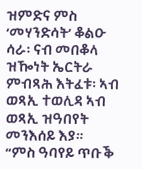ዝምድና ምስ ‘መሃንድሳት’ ቆልዑ
ሳራ፡ ናብ መበቆላ ዝዀነት ኤርትራ ምብጻሕ እትፈቱ፡ ኣብ ወጻኢ ተወሊዳ ኣብ ወጻኢ ዝዓበየት መንእሰይ እያ።
“ምስ ዓባየይ ጥቡቕ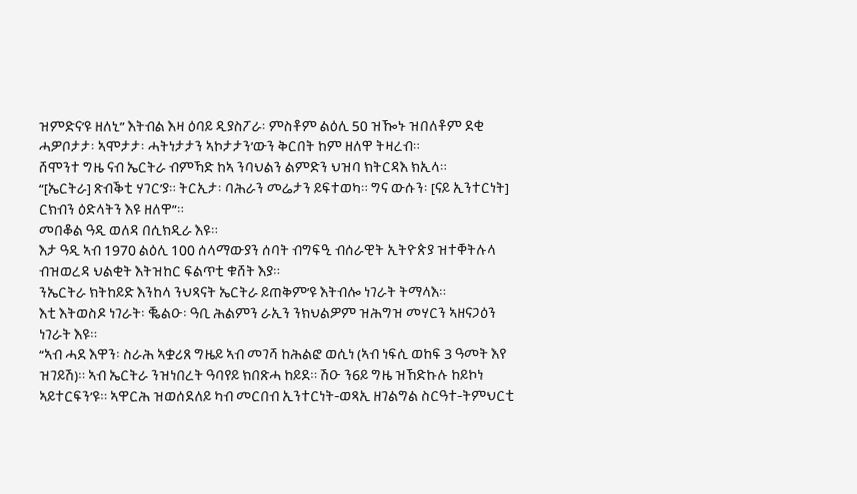ዝምድና’ዩ ዘለኒ” እትብል እዛ ዕባይ ዲያስፖራ፡ ምስቶም ልዕሊ 50 ዝዀኑ ዝበለቶም ደቂ ሓዎቦታታ፡ ኣሞታታ፡ ሓትነታታን ኣኮታታን’ውን ቅርበት ከም ዘለዋ ትዛረብ።
ሸሞንተ ግዜ ናብ ኤርትራ ብምኻድ ከኣ ንባህልን ልምድን ህዝባ ክትርዳእ ክኢላ።
“[ኤርትራ] ጽብቕቲ ሃገር’ያ። ትርኢታ፡ ባሕራን መሬታን ይፍተወካ። ግና ውሱን፡ [ናይ ኢንተርነት] ርክብን ዕድላትን እዩ ዘለዋ”።
መበቆል ዓዲ ወለዳ በሲክዲራ እዩ።
እታ ዓዲ ኣብ 1970 ልዕሊ 100 ሰላማውያን ሰባት ብግፍዒ ብሰራዊት ኢትዮጵያ ዝተቐትሉላ ብዝወረዳ ህልቂት እትዝከር ፍልጥቲ ቁሸት እያ።
ንኤርትራ ክትከይድ እንከላ ንህጻናት ኤርትራ ይጠቅም’ዩ እትብሎ ነገራት ትማላእ።
እቲ እትወስዶ ነገራት፡ ቘልዑ፡ ዓቢ ሕልምን ራኢን ንክህልዎም ዝሕግዝ መሃርን ኣዘናጋዕን ነገራት እዩ።
“ኣብ ሓደ እዋን፡ ስራሕ ኣቋሪጸ ግዜይ ኣብ መገሻ ከሕልፎ ወሲነ (ኣብ ነፍሲ ወከፍ 3 ዓመት እየ ዝገይሽ)። ኣብ ኤርትራ ንዝነበረት ዓባየይ ክበጽሓ ከይደ። ሽዑ ን6ይ ግዜ ዝኸድኩሉ ከይኮነ ኣይተርፍን’ዩ። ኣዋርሕ ዝወሰደለይ ካብ መርበብ ኢንተርነት-ወጻኢ ዘገልግል ስርዓተ-ትምህርቲ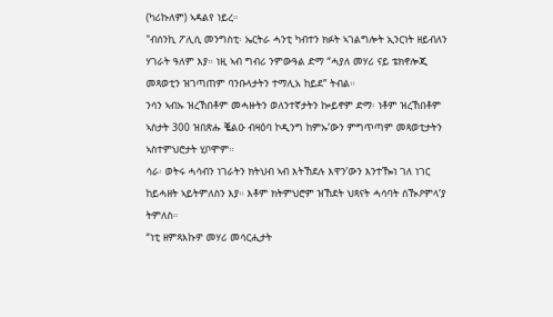(ካሪኩለም) ኣዳልየ ነይረ።
"ብሰንኪ ፖሊሲ መንግስቲ፡ ኤርትራ ሓንቲ ካብተን ክፉት ኣገልግሎት ኢንርነት ዘይብለን ሃገራት ዓለም እያ። ነዚ ኣብ ግብሪ ንምውዓል ድማ “ሓያለ መሃሪ ናይ ቴክኖሎጂ መጻወቲን ዝገጣጠም ባንቡላታትን ተማሊአ ከይደ” ትብል።
ንሳን ኣብኡ ዝረኸበቶም መሓዙትን ወለንተኛታትን ኰይኖም ድማ፡ ነቶም ዝረኸበቶም ኣስታት 300 ዝበጽሑ ቘልዑ ብዛዕባ ኮዲንግ ከምኡ’ውን ምግጥጣም መጻወቲታትን ኣስተምህሮታት ሂቦሞም።
ሳራ፡ ወትሩ ሓሳብን ነገራትን ክትህብ ኣብ እትኸደሉ እዋን’ውን እንተዀነ ገለ ነገር ከይሓዘት ኣይትምለስን እያ። እቶም ክትምህሮም ዝኸደት ህጻናት ሓሳባት ሰዂዖምላ’ያ ትምለስ።
“ነቲ ዘምጻእኩዎ መሃሪ መሳርሒታት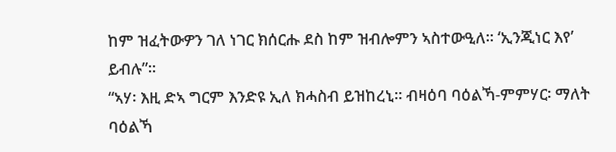ከም ዝፈትውዎን ገለ ነገር ክሰርሑ ደስ ከም ዝብሎምን ኣስተውዒለ። ‘ኢንጂነር እየ’ ይብሉ”።
“ኣሃ፡ እዚ ድኣ ግርም እንድዩ ኢለ ክሓስብ ይዝከረኒ። ብዛዕባ ባዕልኻ-ምምሃር፡ ማለት ባዕልኻ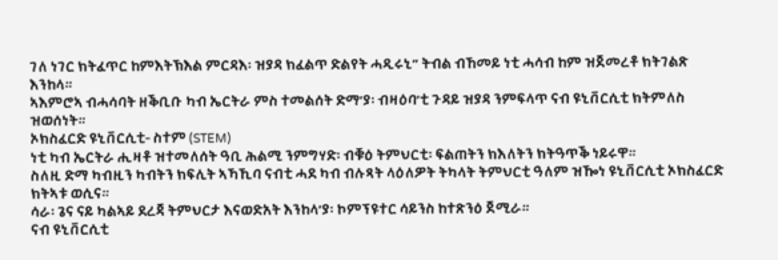ገለ ነገር ክትፈጥር ከምእትኽእል ምርዳእ፡ ዝያዳ ክፈልጥ ድልየት ሓዲሩኒ” ትብል ብኸመይ ነቲ ሓሳብ ከም ዝጀመረቶ ክትገልጽ እንከላ።
ኣእምሮኣ ብሓሳባት ዘቕቢቡ ካብ ኤርትራ ምስ ተመልሰት ድማ’ያ፡ ብዛዕባ’ቲ ጉዳይ ዝያዳ ንምፍላጥ ናብ ዩኒቨርሲቲ ክትምለስ ዝወሰነት።
ኦክስፈርድ ዩኒቨርሲቲ- ስተም (STEM)
ነቲ ካብ ኤርትራ ሒዛቶ ዝተመለሰት ዓቢ ሕልሚ ንምግሃድ፡ ብቑዕ ትምህርቲ፡ ፍልጠትን ክእለትን ክትዓጥቕ ነይሩዋ።
ስለዚ ድማ ካብዚን ካብትን ክፍሊት ኣኻኺባ ናብቲ ሓደ ካብ ብሉጻት ላዕለዎት ትካላት ትምህርቲ ዓለም ዝዀነ ዩኒቨርሲቲ ኦክስፈርድ ክትኣቱ ወሲና።
ሳራ፡ ጌና ናይ ካልኣይ ደረጃ ትምህርታ እናወድአት እንከላ’ያ፡ ኮምፕዩተር ሳይንስ ከተጽንዕ ጀሚራ።
ናብ ዩኒቨርሲቲ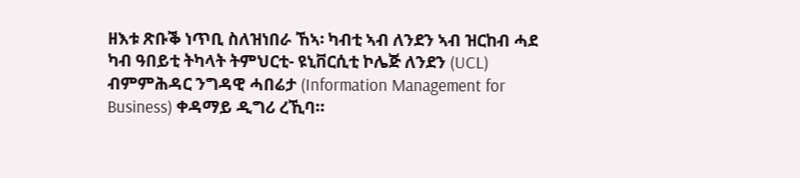ዘእቱ ጽቡቕ ነጥቢ ስለዝነበራ ኸኣ፡ ካብቲ ኣብ ለንደን ኣብ ዝርከብ ሓደ ካብ ዓበይቲ ትካላት ትምህርቲ- ዩኒቨርሲቲ ኮሌጅ ለንደን (UCL) ብምምሕዳር ንግዳዊ ሓበሬታ (Information Management for Business) ቀዳማይ ዲግሪ ረኺባ።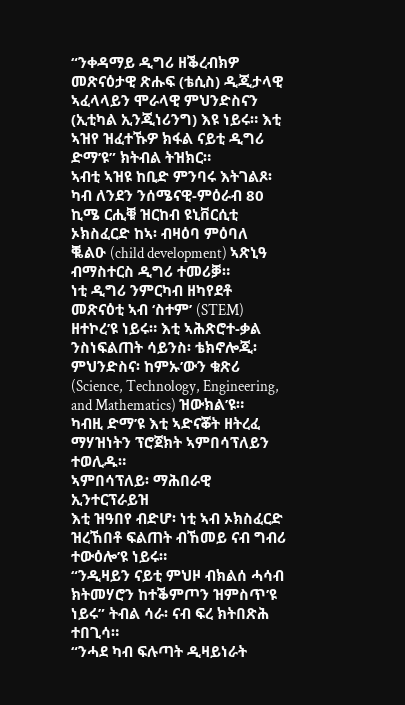“ንቀዳማይ ዲግሪ ዘቕረብክዎ መጽናዕታዊ ጽሑፍ (ቴሲስ) ዲጂታላዊ ኣፈላላይን ሞራላዊ ምህንድስናን (ኢቲካል ኢንጂነሪንግ) እዩ ነይሩ። እቲ ኣዝየ ዝፈተኹዎ ክፋል ናይቲ ዲግሪ ድማ’ዩ” ክትብል ትዝክር።
ኣብቲ ኣዝዩ ከቢድ ምንባሩ እትገልጾ፡ ካብ ለንደን ንሰሜናዊ-ምዕራብ 80 ኪሜ ርሒቑ ዝርከብ ዩኒቨርሲቲ ኦክስፈርድ ከኣ፡ ብዛዕባ ምዕባለ ቘልዑ (child development) ኣጽኒዓ ብማስተርስ ዲግሪ ተመሪቓ።
ነቲ ዲግሪ ንምርካብ ዘካየደቶ መጽናዕቲ ኣብ ‘ስተም’ (STEM) ዘተኮረ’ዩ ነይሩ። እቲ ኣሕጽሮተ-ቃል ንስነፍልጠት ሳይንስ፡ ቴክኖሎጂ፡ ምህንድስና፡ ከምኡ’ውን ቁጽሪ (Science, Technology, Engineering, and Mathematics) ዝውክል’ዩ።
ካብዚ ድማ’ዩ እቲ ኣድናቖት ዘትረፈ ማሃዝነትን ፕሮጀክት ኣምበሳፕለይን ተወሊዱ።
ኣምበሳፕለይ፡ ማሕበራዊ ኢንተርፕራይዝ
እቲ ዝዓበየ ብድሆ፡ ነቲ ኣብ ኦክስፈርድ ዝረኸበቶ ፍልጠት ብኸመይ ናብ ግብሪ ተውዕሎ’ዩ ነይሩ።
“ንዲዛይን ናይቲ ምህዞ ብክልሰ ሓሳብ ክትመሃሮን ከተቕምጦን ዝምስጥ’ዩ ነይሩ” ትብል ሳራ፡ ናብ ፍረ ክትበጽሕ ተበጊሳ።
“ንሓደ ካብ ፍሉጣት ዲዛይነራት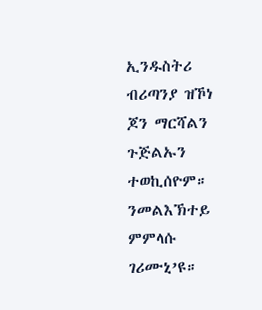ኢንዱስትሪ ብሪጣንያ ዝኾነ ጆን ማርሻልን ጉጅልኡን ተወኪሰዮም። ንመልእኽተይ ምምላሱ ገሪሙኒ’ዩ።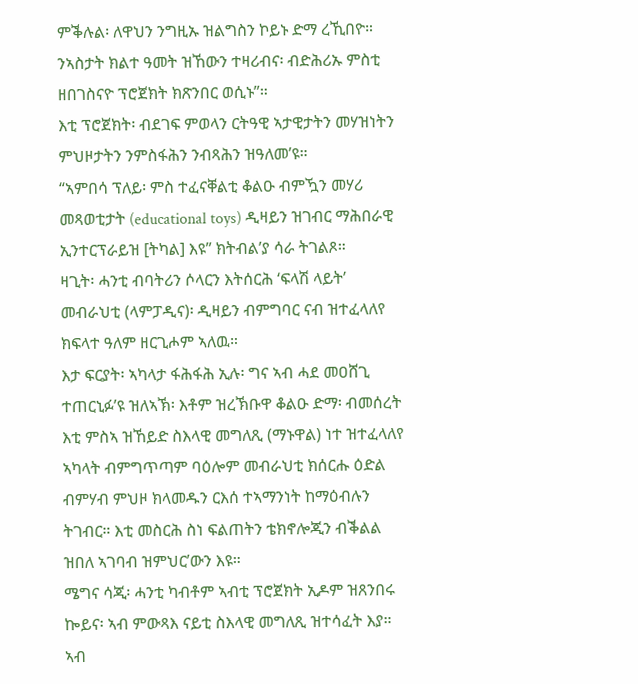ምቕሉል፡ ለዋህን ንግዚኡ ዝልግስን ኮይኑ ድማ ረኺበዮ። ንኣስታት ክልተ ዓመት ዝኸውን ተዛሪብና፡ ብድሕሪኡ ምስቲ ዘበገስናዮ ፕሮጀክት ክጽንበር ወሲኑ”።
እቲ ፕሮጀክት፡ ብደገፍ ምወላን ርትዓዊ ኣታዊታትን መሃዝነትን ምህዞታትን ንምስፋሕን ንብጻሕን ዝዓለመ’ዩ።
“ኣምበሳ ፕለይ፡ ምስ ተፈናቐልቲ ቆልዑ ብምዃን መሃሪ መጻወቲታት (educational toys) ዲዛይን ዝገብር ማሕበራዊ ኢንተርፕራይዝ [ትካል] እዩ” ክትብል’ያ ሳራ ትገልጾ።
ዛጊት፡ ሓንቲ ብባትሪን ሶላርን እትሰርሕ ‘ፍላሽ ላይት’ መብራህቲ (ላምፓዲና)፡ ዲዛይን ብምግባር ናብ ዝተፈላለየ ክፍላተ ዓለም ዘርጊሖም ኣለዉ።
እታ ፍርያት፡ ኣካላታ ፋሕፋሕ ኢሉ፡ ግና ኣብ ሓደ መዐሸጊ ተጠርኒፉ’ዩ ዝለኣኽ፡ እቶም ዝረኽቡዋ ቆልዑ ድማ፡ ብመሰረት እቲ ምስኣ ዝኸይድ ስእላዊ መግለጺ (ማኑዋል) ነተ ዝተፈላለየ ኣካላት ብምግጥጣም ባዕሎም መብራህቲ ክሰርሑ ዕድል ብምሃብ ምህዞ ክላመዱን ርእሰ ተኣማንነት ከማዕብሉን ትገብር። እቲ መስርሕ ስነ ፍልጠትን ቴክኖሎጂን ብቕልል ዝበለ ኣገባብ ዝምህር’ውን እዩ።
ሜግና ሳጂ፡ ሓንቲ ካብቶም ኣብቲ ፕሮጀክት ኢዶም ዝጸንበሩ ኰይና፡ ኣብ ምውጻእ ናይቲ ስእላዊ መግለጺ ዝተሳፈት እያ። ኣብ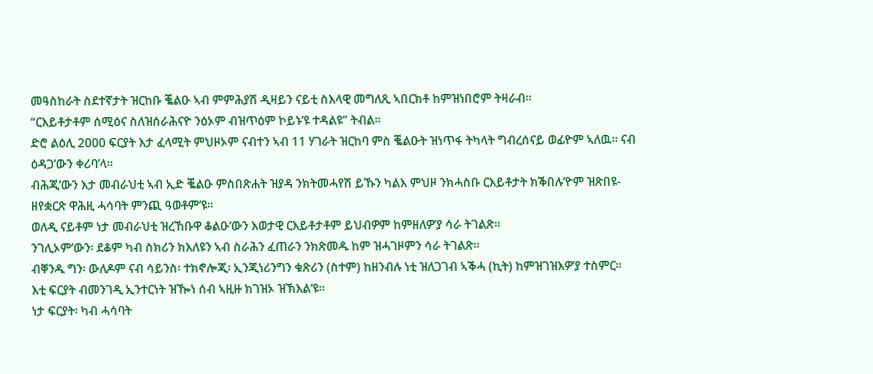መዓስከራት ስደተኛታት ዝርከቡ ቘልዑ ኣብ ምምሕያሽ ዲዛይን ናይቲ ስእላዊ መግለጺ ኣበርክቶ ከምዝነበሮም ትዛራብ።
“ርእይቶታቶም ሰሚዕና ስለዝሰራሕናዮ ንዕኦም ብዝጥዕም ኮይኑ’ዩ ተዳልዩ” ትብል።
ድሮ ልዕሊ 2000 ፍርያት እታ ፈላሚት ምህዞኦም ናብተን ኣብ 11 ሃገራት ዝርከባ ምስ ቘልዑት ዝነጥፋ ትካላት ግብረሰናይ ወፊዮም ኣለዉ። ናብ ዕዳጋ’ውን ቀሪባ’ላ።
ብሕጂ’ውን እታ መብራህቲ ኣብ ኢድ ቘልዑ ምስበጽሐት ዝያዳ ንክትመሓየሽ ይኹን ካልእ ምህዞ ንክሓስቡ ርእይቶታት ክቕበሉ’ዮም ዝጽበዩ- ዘየቋርጽ ዋሕዚ ሓሳባት ምንጪ ዓወቶም’ዩ።
ወለዲ ናይቶም ነታ መብራህቲ ዝረኸቡዋ ቆልዑ’ውን እወታዊ ርእይቶታቶም ይህብዎም ከምዘለዎ’ያ ሳራ ትገልጽ።
ንገሊኦም’ውን፡ ደቆም ካብ ስክሪን ክእለዩን ኣብ ስራሕን ፈጠራን ንክጽመዱ ከም ዝሓገዞምን ሳራ ትገልጽ።
ብቐንዱ ግን፡ ውለዶም ናብ ሳይንስ፡ ተክኖሎጂ፡ ኢንጂነሪንግን ቁጽሪን (ስተም) ከዘንብሉ ነቲ ዝለጋገብ ኣቕሓ (ኪት) ከምዝገዝእዎ’ያ ተስምር።
እቲ ፍርያት ብመንገዲ ኢንተርነት ዝዀነ ሰብ ኣዚዙ ክገዝኦ ዝኽእል’ዩ።
ነታ ፍርያት፡ ካብ ሓሳባት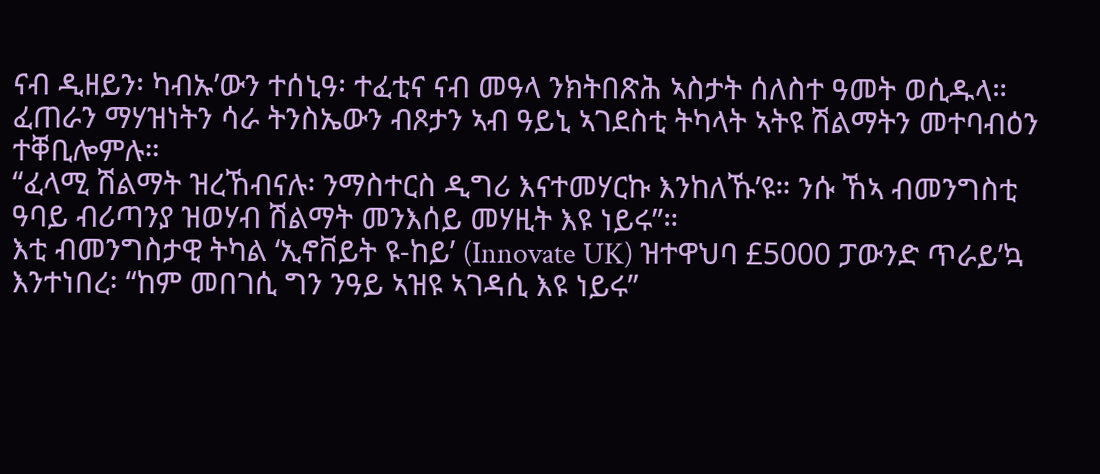ናብ ዲዘይን፡ ካብኡ’ውን ተሰኒዓ፡ ተፈቲና ናብ መዓላ ንክትበጽሕ ኣስታት ሰለስተ ዓመት ወሲዱላ።
ፈጠራን ማሃዝነትን ሳራ ትንስኤውን ብጾታን ኣብ ዓይኒ ኣገደስቲ ትካላት ኣትዩ ሽልማትን መተባብዕን ተቐቢሎምሉ።
“ፈላሚ ሽልማት ዝረኸብናሉ፡ ንማስተርስ ዲግሪ እናተመሃርኩ እንከለኹ’ዩ። ንሱ ኸኣ ብመንግስቲ ዓባይ ብሪጣንያ ዝወሃብ ሽልማት መንእሰይ መሃዚት እዩ ነይሩ”።
እቲ ብመንግስታዊ ትካል ‘ኢኖቨይት ዩ-ከይ’ (Innovate UK) ዝተዋህባ £5000 ፓውንድ ጥራይ’ኳ እንተነበረ፡ “ከም መበገሲ ግን ንዓይ ኣዝዩ ኣገዳሲ እዩ ነይሩ”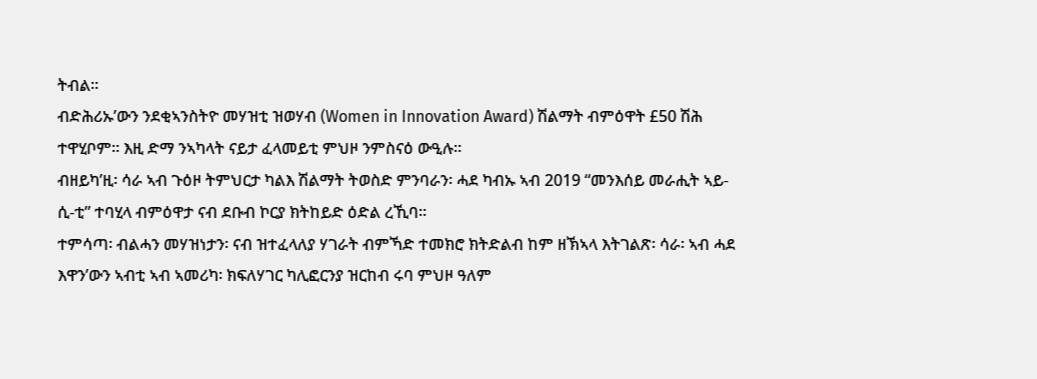ትብል።
ብድሕሪኡ’ውን ንደቂኣንስትዮ መሃዝቲ ዝወሃብ (Women in Innovation Award) ሽልማት ብምዕዋት £50 ሽሕ ተዋሂቦም። እዚ ድማ ንኣካላት ናይታ ፈላመይቲ ምህዞ ንምስናዕ ውዒሉ።
ብዘይካ’ዚ፡ ሳራ ኣብ ጉዕዞ ትምህርታ ካልእ ሽልማት ትወስድ ምንባራን፡ ሓደ ካብኡ ኣብ 2019 “መንእሰይ መራሒት ኣይ-ሲ-ቲ” ተባሂላ ብምዕዋታ ናብ ደቡብ ኮርያ ክትከይድ ዕድል ረኺባ።
ተምሳጣ፡ ብልሓን መሃዝነታን፡ ናብ ዝተፈላለያ ሃገራት ብምኻድ ተመክሮ ክትድልብ ከም ዘኽኣላ እትገልጽ፡ ሳራ፡ ኣብ ሓደ እዋን’ውን ኣብቲ ኣብ ኣመሪካ፡ ክፍለሃገር ካሊፎርንያ ዝርከብ ሩባ ምህዞ ዓለም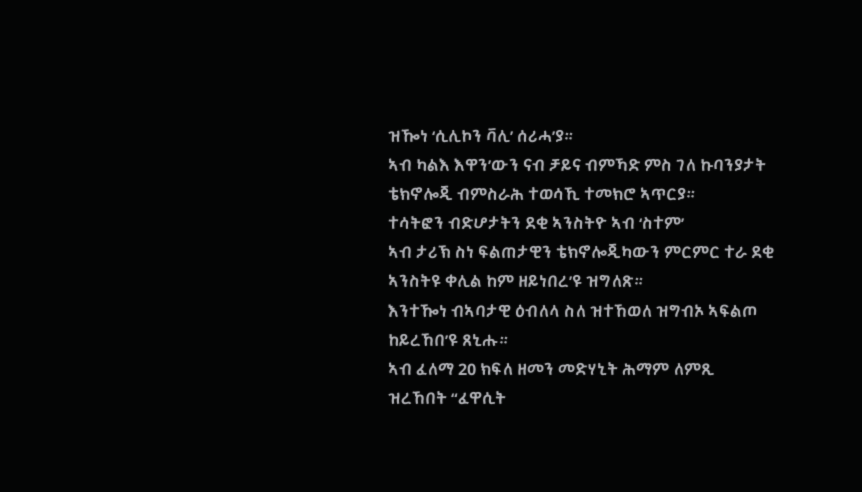ዝዀነ ‘ሲሊኮን ቫሊ’ ሰሪሓ’ያ።
ኣብ ካልእ እዋን’ውን ናብ ቻይና ብምኻድ ምስ ገለ ኩባንያታት ቴክኖሎጂ ብምስራሕ ተወሳኺ ተመክሮ ኣጥርያ።
ተሳትፎን ብድሆታትን ደቂ ኣንስትዮ ኣብ ‘ስተም’
ኣብ ታሪኽ ስነ ፍልጠታዊን ቴክኖሎጂካውን ምርምር ተራ ደቂ ኣንስትዩ ቀሊል ከም ዘይነበረ’ዩ ዝግለጽ።
እንተዀነ ብኣባታዊ ዕብለላ ስለ ዝተኸወለ ዝግብኦ ኣፍልጦ ከይረኸበ’ዩ ጸኒሑ።
ኣብ ፈለማ 20 ክፍለ ዘመን መድሃኒት ሕማም ለምጺ ዝረኸበት “ፈዋሲት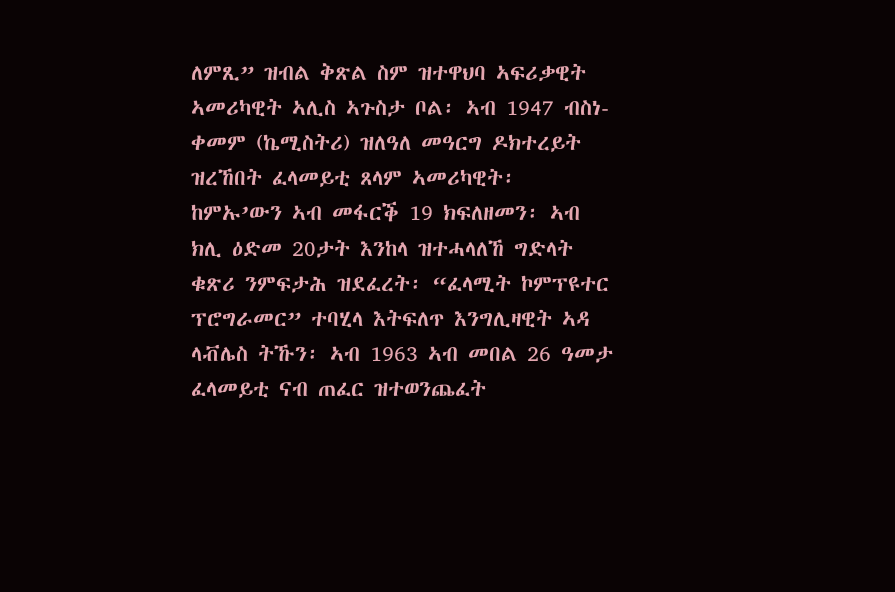ለምጺ” ዝብል ቅጽል ስም ዝተዋህባ ኣፍሪቃዊት ኣመሪካዊት ኣሊስ ኣጉስታ ቦል፡ ኣብ 1947 ብስነ-ቀመም (ኬሚስትሪ) ዝለዓለ መዓርግ ዶክተረይት ዝረኸበት ፈላመይቲ ጸላም ኣመሪካዊት፡ ከምኡ’ውን ኣብ መፋርቕ 19 ክፍለዘመን፡ ኣብ ክሊ ዕድመ 20ታት እንከላ ዝተሓላለኸ ግድላት ቁጽሪ ንምፍታሕ ዝደፈረት፡ “ፈላሚት ኮምፕዩተር ፕሮግራመር” ተባሂላ እትፍለጥ እንግሊዛዊት ኣዳ ላቭሌስ ትኹን፡ ኣብ 1963 ኣብ መበል 26 ዓመታ ፈላመይቲ ናብ ጠፈር ዝተወንጨፈት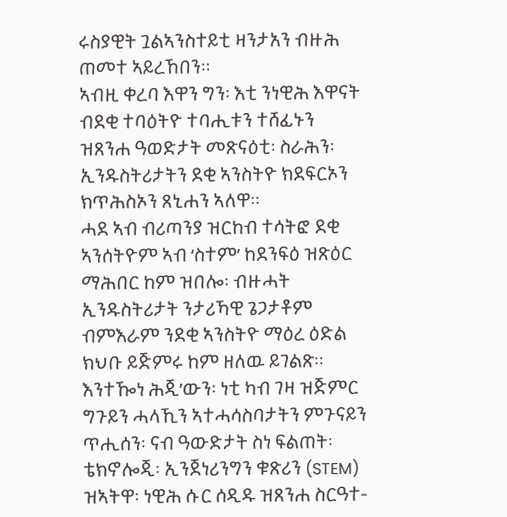ሩስያዊት ጓልኣንስተይቲ ዛንታአን ብዙሕ ጠመተ ኣይረኸበን።
ኣብዚ ቀረባ እዋን ግን፡ እቲ ንነዊሕ እዋናት ብደቂ ተባዕትዮ ተባሒቱን ተሸፊኑን ዝጸንሐ ዓወድታት መጽናዕቲ፡ ስራሕን፡ ኢንዱስትሪታትን ደቂ ኣንስትዮ ክደፍርኦን ክጥሕስኦን ጸኒሐን ኣለዋ።
ሓደ ኣብ ብሪጣንያ ዝርከብ ተሳትፎ ደቂ ኣንሰትዮም ኣብ ‘ስተም’ ከደንፍዕ ዝጽዕር ማሕበር ከም ዝበሎ፡ ብዙሓት ኢንዱስትሪታት ንታሪኻዊ ጌጋታቶም ብምእራም ንደቂ ኣንስትዮ ማዕረ ዕድል ክህቡ ይጅምሩ ከም ዘለዉ ይገልጽ።
እንተዀነ ሕጂ’ውን፡ ነቲ ካብ ገዛ ዝጅምር ግጉይን ሓላኺን ኣተሓሳስባታትን ምጉናይን ጥሒሰን፡ ናብ ዓውድታት ስነ ፍልጠት፡ ቴክኖሎጂ፡ ኢንጀነሪንግን ቁጽሪን (STEM) ዝኣትዋ፡ ነዊሕ ሱር ሰዲዱ ዝጸንሐ ስርዓተ-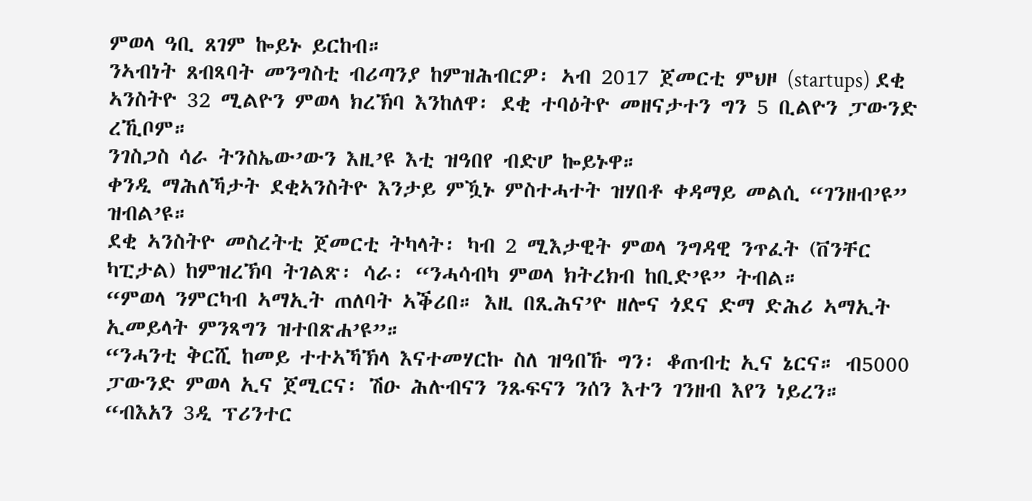ምወላ ዓቢ ጸገም ኰይኑ ይርከብ።
ንኣብነት ጸብጻባት መንግስቲ ብሪጣንያ ከምዝሕብርዎ፡ ኣብ 2017 ጀመርቲ ምህዞ (startups) ደቂ ኣንስትዮ 32 ሚልዮን ምወላ ክረኽባ እንከለዋ፡ ደቂ ተባዕትዮ መዘናታተን ግን 5 ቢልዮን ፓውንድ ረኺቦም።
ንገስጋስ ሳራ ትንስኤው’ውን እዚ’ዩ እቲ ዝዓበየ ብድሆ ኰይኑዋ።
ቀንዲ ማሕለኻታት ደቂኣንስትዮ እንታይ ምዃኑ ምስተሓተት ዝሃበቶ ቀዳማይ መልሲ “ገንዘብ’ዩ” ዝብል’ዩ።
ደቂ ኣንስትዮ መስረትቲ ጀመርቲ ትካላት፡ ካብ 2 ሚእታዊት ምወላ ንግዳዊ ንጥፈት (ቨንቸር ካፒታል) ከምዝረኽባ ትገልጽ፡ ሳራ፡ “ንሓሳብካ ምወላ ክትረክብ ከቢድ’ዩ” ትብል።
“ምወላ ንምርካብ ኣማኢት ጠለባት ኣቕሪበ። እዚ በጺሕና’ዮ ዘሎና ጎደና ድማ ድሕሪ ኣማኢት ኢመይላት ምንጻግን ዝተበጽሐ’ዩ”።
“ንሓንቲ ቅርሺ ከመይ ተተኣኻኽላ እናተመሃርኩ ስለ ዝዓበኹ ግን፡ ቆጠብቲ ኢና ኔርና። ብ5000 ፓውንድ ምወላ ኢና ጀሚርና፡ ሽዑ ሕሉብናን ንጹፍናን ንሰን እተን ገንዘብ እየን ነይረን።
“ብእአን 3ዲ ፕሪንተር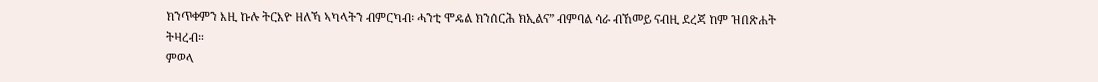ክንጥቀምን እዚ ኩሉ ትርእዮ ዘለኻ ኣካላትን ብምርካብ፡ ሓንቲ ሞዴል ክንሰርሕ ክኢልና” ብምባል ሳራ ብኸመይ ናብዚ ደረጃ ከም ዝበጽሐት ትዛረብ።
ምወላ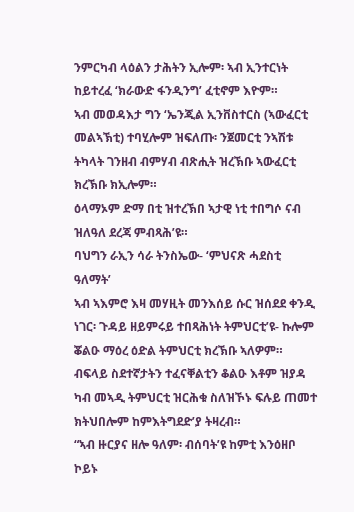ንምርካብ ላዕልን ታሕትን ኢሎም፡ ኣብ ኢንተርነት ከይተረፈ ‘ክራውድ ፋንዲንግ’ ፈቲኖም እዮም።
ኣብ መወዳእታ ግን ‘ኤንጂል ኢንቨስተርስ (ኣውፈርቲ መልኣኽቲ) ተባሂሎም ዝፍለጡ፡ ንጀመርቲ ንኣሽቱ ትካላት ገንዘብ ብምሃብ ብጽሒት ዝረኽቡ ኣውፈርቲ ክረኽቡ ክኢሎም።
ዕላማኦም ድማ በቲ ዝተረኽበ ኣታዊ ነቲ ተበግሶ ናብ ዝለዓለ ደረጃ ምብጻሕ’ዩ።
ባህግን ራኢን ሳራ ትንስኤው- ‘ምህናጽ ሓደስቲ ዓለማት’
ኣብ ኣእምሮ እዛ መሃዚት መንእሰይ ሱር ዝሰደደ ቀንዲ ነገር፡ ጉዳይ ዘይምሩይ ተበጻሕነት ትምህርቲ’ዩ- ኩሎም ቖልዑ ማዕረ ዕድል ትምህርቲ ክረኽቡ ኣለዎም።
ብፍላይ ስደተኛታትን ተፈናቐልቲን ቆልዑ እቶም ዝያዳ ካብ መኣዲ ትምህርቲ ዝርሕቁ ስለዝኾኑ ፍሉይ ጠመተ ክትህበሎም ከምእትግደድ’ያ ትዛረብ።
“ኣብ ዙርያና ዘሎ ዓለም፡ ብሰባት’ዩ ከምቲ እንዕዘቦ ኮይኑ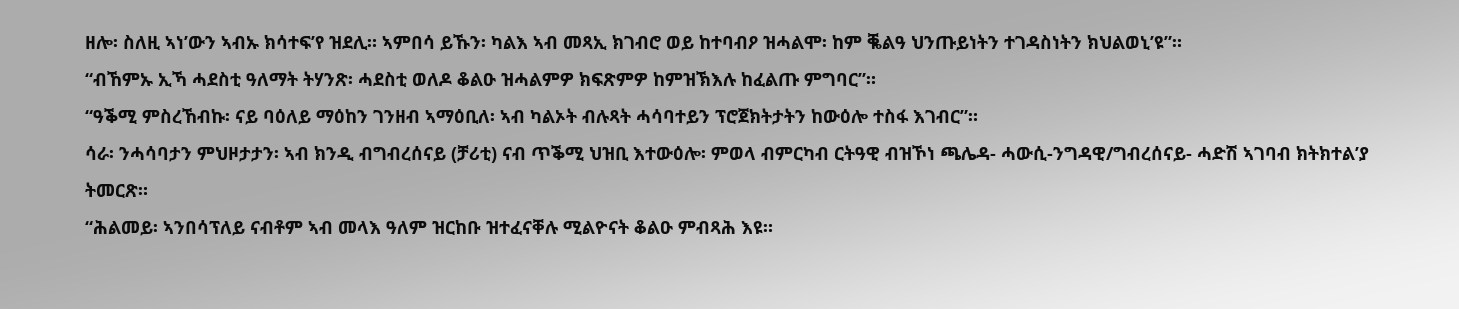ዘሎ፡ ስለዚ ኣነ’ውን ኣብኡ ክሳተፍ’የ ዝደሊ። ኣምበሳ ይኹን፡ ካልእ ኣብ መጻኢ ክገብሮ ወይ ከተባብዖ ዝሓልሞ፡ ከም ቘልዓ ህንጡይነትን ተገዳስነትን ክህልወኒ’ዩ”።
“ብኸምኡ ኢኻ ሓደስቲ ዓለማት ትሃንጽ፡ ሓደስቲ ወለዶ ቆልዑ ዝሓልምዎ ክፍጽምዎ ከምዝኽእሉ ከፈልጡ ምግባር”።
“ዓቕሚ ምስረኸብኩ፡ ናይ ባዕለይ ማዕከን ገንዘብ ኣማዕቢለ፡ ኣብ ካልኦት ብሉጻት ሓሳባተይን ፕሮጀክትታትን ከውዕሎ ተስፋ እገብር”።
ሳራ፡ ንሓሳባታን ምህዞታታን፡ ኣብ ክንዲ ብግብረሰናይ (ቻሪቲ) ናብ ጥቕሚ ህዝቢ እተውዕሎ፡ ምወላ ብምርካብ ርትዓዊ ብዝኾነ ጫሌዳ- ሓውሲ-ንግዳዊ/ግብረሰናይ- ሓድሽ ኣገባብ ክትክተል’ያ ትመርጽ።
“ሕልመይ፡ ኣንበሳፕለይ ናብቶም ኣብ መላእ ዓለም ዝርከቡ ዝተፈናቐሉ ሚልዮናት ቆልዑ ምብጻሕ እዩ።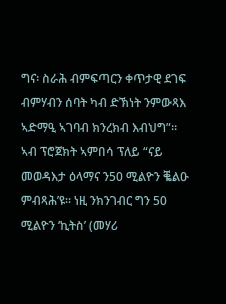ግና፡ ስራሕ ብምፍጣርን ቀጥታዊ ደገፍ ብምሃብን ሰባት ካብ ድኽነት ንምውጻእ ኣድማዒ ኣገባብ ክንረክብ እብህግ”።
ኣብ ፕሮጀክት ኣምበሳ ፕለይ “ናይ መወዳእታ ዕላማና ን50 ሚልዮን ቘልዑ ምብጻሕ’ዩ። ነዚ ንክንገብር ግን 50 ሚልዮን ‘ኪትስ’ (መሃሪ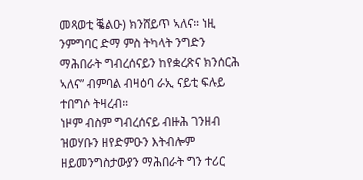መጻወቲ ቘልዑ) ክንሸይጥ ኣለና። ነዚ ንምግባር ድማ ምስ ትካላት ንግድን ማሕበራት ግብረሰናይን ከየቋረጽና ክንሰርሕ ኣለና” ብምባል ብዛዕባ ራኢ ናይቲ ፍሉይ ተበግሶ ትዛረብ።
ነዞም ብስም ግብረሰናይ ብዙሕ ገንዘብ ዝወሃቡን ዘየድምዑን እትብሎም ዘይመንግስታውያን ማሕበራት ግን ተሪር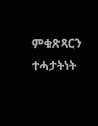ምቁጽጻርን ተሓታትነት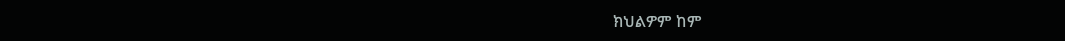ክህልዎም ከም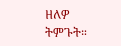ዘለዎ ትምጉት።